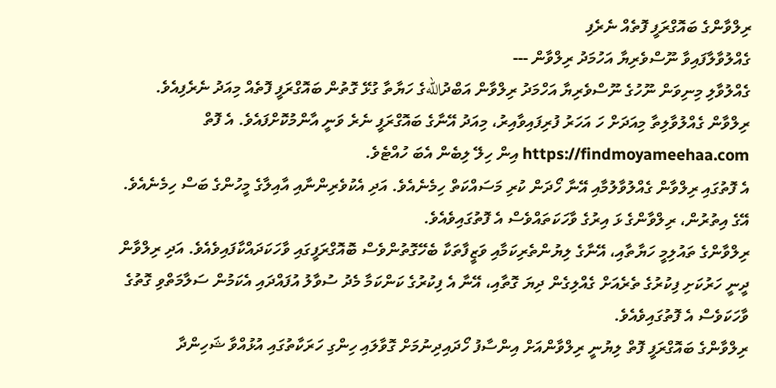ރިލްވާންގެ ބައޮގްރަފީ ފޮތެއް ނެރެފި
ގެއްލުވާލާފައިވާ ނޫސްވެރިޔާ އަހުމަދު ރިލްވާން ---
ގެއްލުވާލި މިނިވަން ނޫހުގެ ނޫސްވެރިޔާ އަހްމަދު ރިލްވާން އަބްދުاللهގެ ހަޔާތާ ގުޅޭ ގޮތުން ބައޮގްރަފީ ފޮތެއް މިއަދު ނެރެފިއެވެ.
ރިލްވާން ގެއްލުވާލިތާ މިއަދަށް ހަ އަހަރު ފުރިފައިވާއިރު، މިއަދު އޭނާގެ ބައޮގްރަފީ ނެރެ ވަނީ އާންމުކޮށްފައެވެ. އެ ފޮތް https://findmoyameehaa.com އިން ހިލޭ ލިބެން އެބަ ހުއްޓެވެ.
އެ ފޮތުގައި ރިލްވާން ގެއްލުވާލުމާއި އޭނާ ހޯދަން ކުރި މަސައްކަތް ހިމެނެއެވެ. އަދި އެކުވެރިންނާއި އާއިލާގެ މީހުންގެ ބަސް ހިމެނެއެވެ. އޭގެ އިތުރުން، ރިލްވާންގެ ޅަ އިރުގެ ވާހަކަތައްވެސް އެ ފޮތުގައިވެއެވެ.
ރިލްވާންގެ ތައުލިމީ ހަޔާތާއި، އޭނާގެ ލިޔުންތެރިކަމާއި ވަޒީފާތަކާ ބެހޭގޮތުންވެސް ބޮއޮގްރަފީގައި ވާހަކަދައްކާފައިވެއެވެ. އަދި ރިލްވާން ދީނީ ހަރުކަށި ފިކުރުގެ ތެރެއަށް ގެއްލިގެން ދިޔަ ގޮތާއި، އޭނާ އެ ފިކުރުގެ ކަންކަމާ މެދު ސުވާލު އުފައްދައި އެކަމުން ސަލާމަތްވި ގޮތުގެ ވާހަކަވެސް އެ ފޮތުގައިވެއެވެ.
ރިލްވާންގެ ބައޮގްރަފީ ފޮތް ލިޔުނީ ރިލްވާންއަށް އިންސާފު ހޯދައިދިނުމަށް ގޮވާލައި ހިންގި ހަރަކާތުގައި އުޅުއްވާ ޝަހިންދާ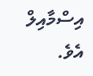އިސްމާއިލް އެވެ.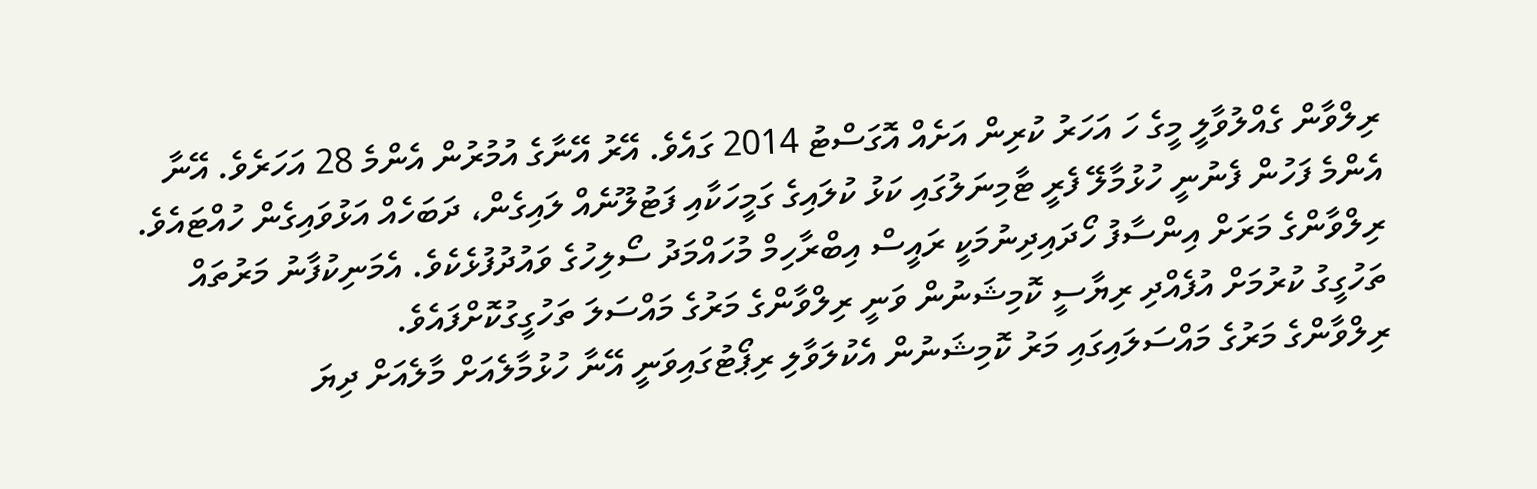ރިލްވާން ގެއްލުވާލީ މީގެ ހަ އަހަރު ކުރިން އަށެއް އޮގަސްޓު 2014 ގައެވެ. އޭރު އޭނާގެ އުމުރުން އެންމެ 28 އަހަރެވެ. އޭނާ އެންމެ ފަހުން ފެނުނީ ހުޅުމާލޭ ފެރީ ޓާމިނަލުގައި ކަޅު ކުލައިގެ ގަމީހަކާއި ފަޓުލޫނެއް ލައިގެން، ދަބަހެއް އަޅުވައިގެން ހުއްޓައެވެ.
ރިލްވާންގެ މަރަށް އިންސާފު ހޯދައިދިނުމަކީ ރައީސް އިބްރާހިމް މުހައްމަދު ސޯލިހުގެ ވައުދުފުޅެކެވެ. އެމަނިކުފާނު މަރުތައް ތަހުގީގު ކުރުމަށް އުފެއްދި ރިޔާސީ ކޮމިޝަނުން ވަނީ ރިލްވާންގެ މަރުގެ މައްސަލަ ތަހުގީގުކޮށްފައެވެ.
ރިލްވާންގެ މަރުގެ މައްސަލައިގައި މަރު ކޮމިޝަނުން އެކުލަވާލި ރިޕޯޓުގައިވަނީ އޭނާ ހުޅުމާލެއަށް މާލެއަށް ދިޔަ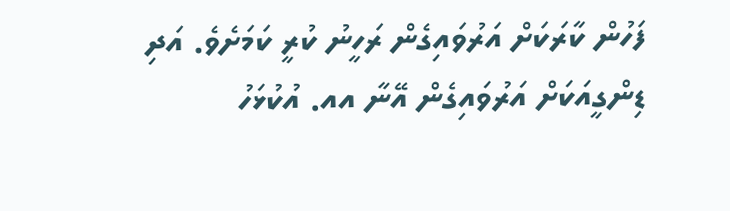ފަހުން ކާރަކަށް އަރުވައިގެން ރަހީނު ކުރީ ކަމަށެވެ. އަދި ޑިންގީއަކަށް އަރުވައިގެން އޭނާ އއ. އުކުޅަހު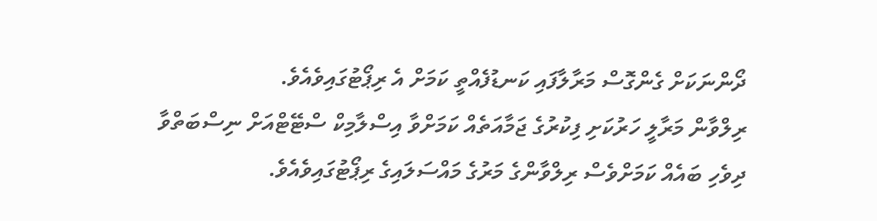ދޯންނަކަށް ގެންގޮސް މަރާލާފައި ކަނޑުފެއްތީ ކަމަށް އެ ރިޕޯޓުގައިވެއެވެ.
ރިލްވާން މަރާލީ ހަރުކަށި ފިކުރުގެ ޖަމާއަތެއް ކަމަށްވާ އިސްލާމިކް ސްޓޭޓްއަށް ނިސްބަތްވާ ދިވެހި ބައެއް ކަމަށްވެސް ރިލްވާންގެ މަރުގެ މައްސަލައިގެ ރިޕޯޓުގައިވެއެވެ.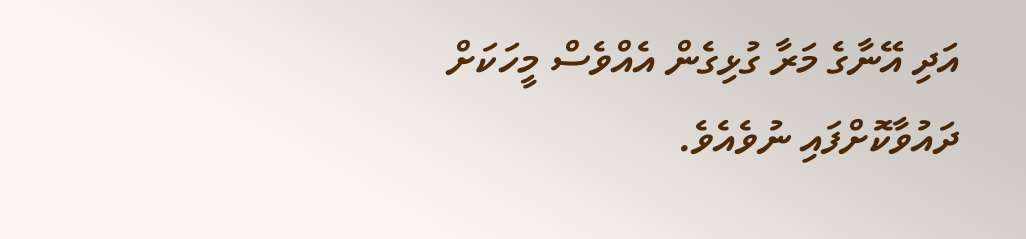އަދި އޭނާގެ މަރާ ގުޅިގެން އެއްވެސް މީހަކަށް ދައުވާކޮށްފައި ނުވެއެވެ.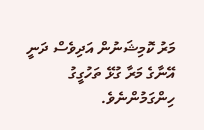މަރު ކޮމިޝަނުން އަދިވެސް ދަނީ އޭނާގެ މަރާ ގުޅޭ ތަހުގީގު ހިންގަމުންނެވެ.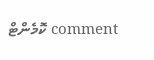comment ކޮމެންޓް